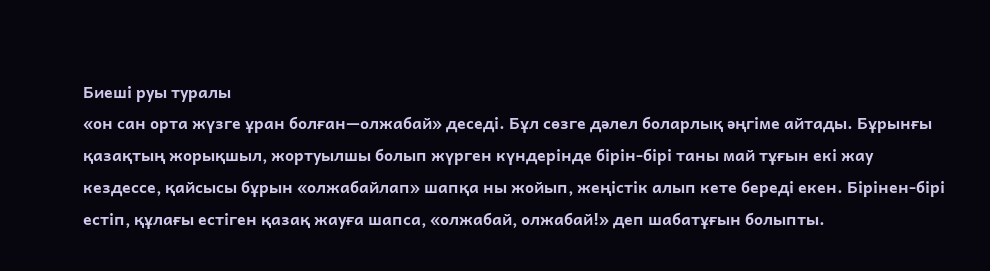Биеші руы туралы
«он сан орта жүзге ұран болған—олжабай» деседі. Бұл сөзге дәлел боларлық әңгіме айтады. Бұрынғы қазақтың жорықшыл, жортуылшы болып жүрген күндерінде бірін-бірі таны май тұғын екі жау кездессе, қайсысы бұрын «олжабайлап» шапқа ны жойып, жеңістік алып кете береді екен. Бірінен-бірі естіп, құлағы естіген қазақ жауға шапса, «олжабай, олжабай!» деп шабатұғын болыпты.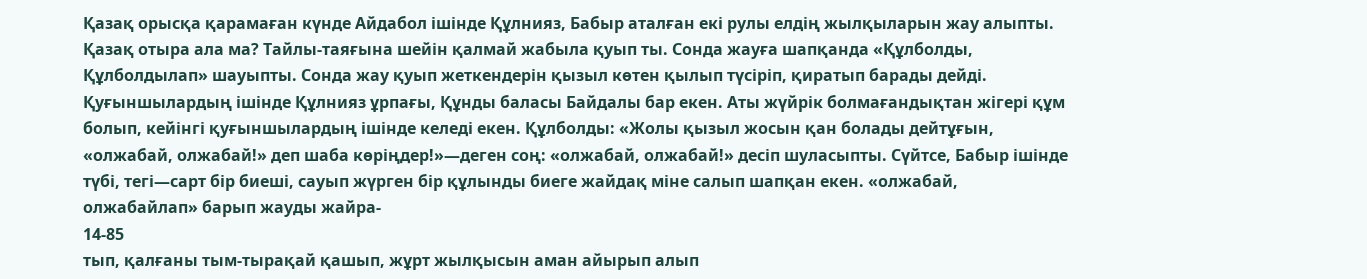Қазақ орысқа қарамаған күнде Айдабол ішінде Құлнияз, Бабыр аталған екі рулы елдің жылқыларын жау алыпты. Қазақ отыра ала ма? Тайлы-таяғына шейін қалмай жабыла қуып ты. Сонда жауға шапқанда «Құлболды, Құлболдылап» шауыпты. Сонда жау қуып жеткендерін қызыл көтен қылып түсіріп, қиратып барады дейді.
Қуғыншылардың ішінде Құлнияз ұрпағы, Құнды баласы Байдалы бар екен. Аты жүйрік болмағандықтан жігері құм болып, кейінгі қуғыншылардың ішінде келеді екен. Құлболды: «Жолы қызыл жосын қан болады дейтұғын, «олжабай, олжабай!» деп шаба көріңдер!»—деген соң: «олжабай, олжабай!» десіп шуласыпты. Сүйтсе, Бабыр ішінде түбі, тегі—сарт бір биеші, сауып жүрген бір құлынды биеге жайдақ міне салып шапқан екен. «олжабай, олжабайлап» барып жауды жайра-
14-85
тып, қалғаны тым-тырақай қашып, жұрт жылқысын аман айырып алып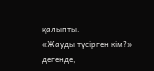қалыпты.
«Жауды түсірген кім?» дегенде,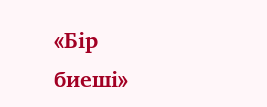«Бір биеші»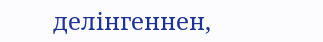делінгеннен,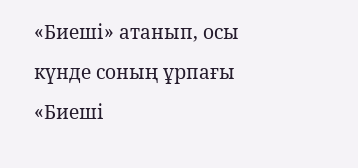«Биеші» атанып, осы күнде соның ұрпағы «Биеші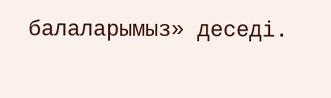балаларымыз» деседі.